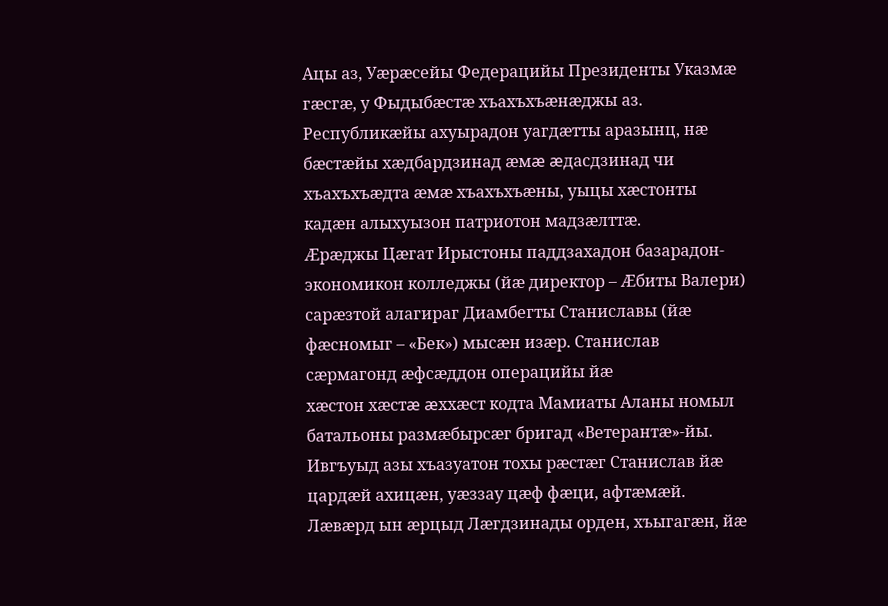Ацы аз, Уæрæсейы Федерацийы Президенты Указмæ гæсгæ, у Фыдыбæстæ хъахъхъæнæджы аз. Республикæйы ахуырадон уагдæтты аразынц, нæ бæстæйы хæдбардзинад æмæ æдасдзинад чи хъахъхъæдта æмæ хъахъхъæны, уыцы хæстонты кадæн алыхуызон патриотон мадзæлттæ.
Æрæджы Цæгат Ирыстоны паддзахадон базарадон-экономикон колледжы (йæ директор – Æбиты Валери) сарæзтой алагираг Диамбегты Станиславы (йæ фæсномыг – «Бек») мысæн изæр. Станислав сæрмагонд æфсæддон операцийы йæ
хæстон хæстæ æххæст кодта Мамиаты Аланы номыл батальоны размæбырсæг бригад «Ветерантæ»-йы. Ивгъуыд азы хъазуатон тохы рæстæг Станислав йæ цардæй ахицæн, уæззау цæф фæци, афтæмæй. Лæвæрд ын æрцыд Лæгдзинады орден, хъыгагæн, йæ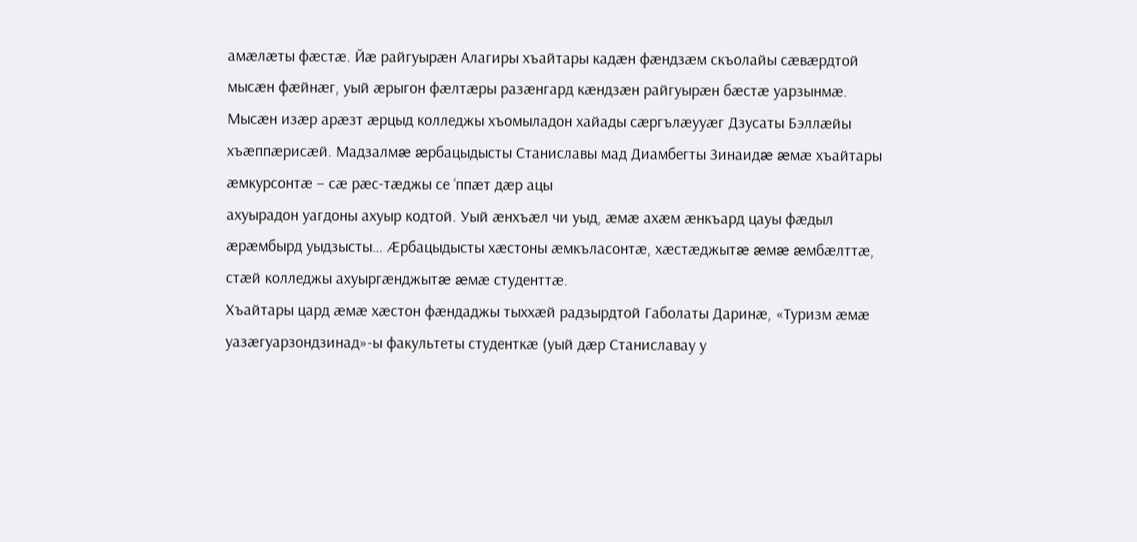амæлæты фæстæ. Йæ райгуырæн Алагиры хъайтары кадæн фæндзæм скъолайы сæвæрдтой мысæн фæйнæг, уый æрыгон фæлтæры разæнгард кæндзæн райгуырæн бæстæ уарзынмæ.
Мысæн изæр арæзт æрцыд колледжы хъомыладон хайады сæргълæууæг Дзусаты Бэллæйы хъæппæрисæй. Мадзалмæ æрбацыдысты Станиславы мад Диамбегты Зинаидæ æмæ хъайтары æмкурсонтæ – сæ рæс-тæджы се ‘ппæт дæр ацы
ахуырадон уагдоны ахуыр кодтой. Уый æнхъæл чи уыд, æмæ ахæм æнкъард цауы фæдыл æрæмбырд уыдзысты… Æрбацыдысты хæстоны æмкъласонтæ, хæстæджытæ æмæ æмбæлттæ, стæй колледжы ахуыргæнджытæ æмæ студенттæ.
Хъайтары цард æмæ хæстон фæндаджы тыххæй радзырдтой Габолаты Даринæ, «Туризм æмæ уазæгуарзондзинад»-ы факультеты студенткæ (уый дæр Станиславау у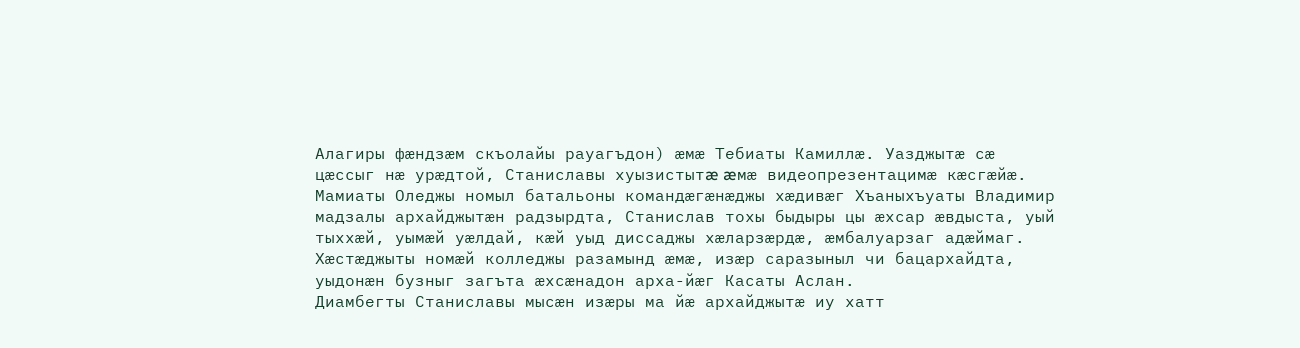Алагиры фæндзæм скъолайы рауагъдон) æмæ Тебиаты Камиллæ. Уазджытæ сæ цæссыг нæ урæдтой, Станиславы хуызистытæ æмæ видеопрезентацимæ кæсгæйæ.
Мамиаты Оледжы номыл батальоны командæгæнæджы хæдивæг Хъаныхъуаты Владимир мадзалы архайджытæн радзырдта, Станислав тохы быдыры цы æхсар æвдыста, уый тыххæй, уымæй уæлдай, кæй уыд диссаджы хæларзæрдæ, æмбалуарзаг адæймаг.
Хæстæджыты номæй колледжы разамынд æмæ, изæр саразыныл чи бацархайдта, уыдонæн бузныг загъта æхсæнадон арха-йæг Касаты Аслан.
Диамбегты Станиславы мысæн изæры ма йæ архайджытæ иу хатт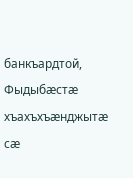банкъардтой, Фыдыбæстæ хъахъхъæнджытæ сæ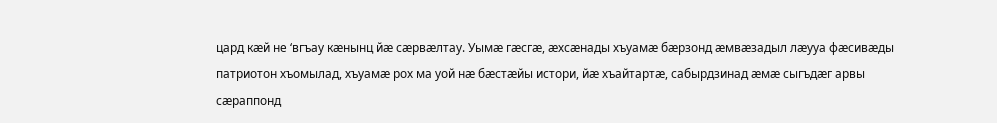цард кæй не ‘вгъау кæнынц йæ сæрвæлтау. Уымæ гæсгæ, æхсæнады хъуамæ бæрзонд æмвæзадыл лæууа фæсивæды патриотон хъомылад, хъуамæ рох ма уой нæ бæстæйы истори, йæ хъайтартæ, сабырдзинад æмæ сыгъдæг арвы сæраппонд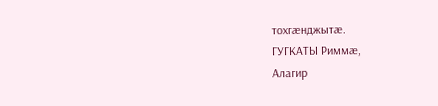тохгæнджытæ.
ГУГКАТЫ Риммæ,
Алагир